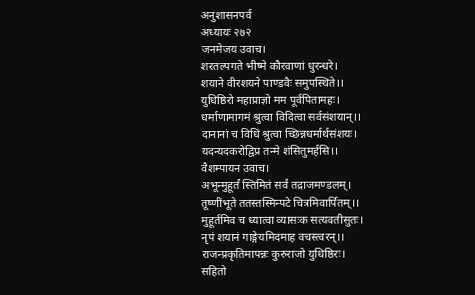अनुशासनपर्व
अध्यायः २७२
जनमेजय उवाच।
शरतल्पगते भीष्मे कौरवाणां धुरन्धरे।
शयाने वीरशयने पाण्डवैः समुपस्थिते।।
युधिष्ठिरो महाप्राज्ञो मम पूर्वपितामहः।
धर्माणामागमं श्रुत्वा विदित्वा सर्वसंशयान्।।
दानानां च विधिं श्रुत्वा च्छिन्नधर्मार्थसंशयः।
यदन्यदकरोद्विप्र तन्मे शंसितुमर्हसि।।
वैशम्पायन उवाच।
अभून्मुहूर्तं स्तिमितं सर्वं तद्राजमण्डलम्।
तूष्णींभूते ततस्तस्मिन्पटे चित्रमिवार्पितम्।।
मुहूर्तमिव च ध्यात्वा व्यासःक सत्यवतीसुतः।
नृपं शयानं गाङ्गेयमिदमाह वचस्त्वरन्।।
राजन्प्रकृतिमापन्नः कुरुराजो युधिष्ठिरः।
सहितो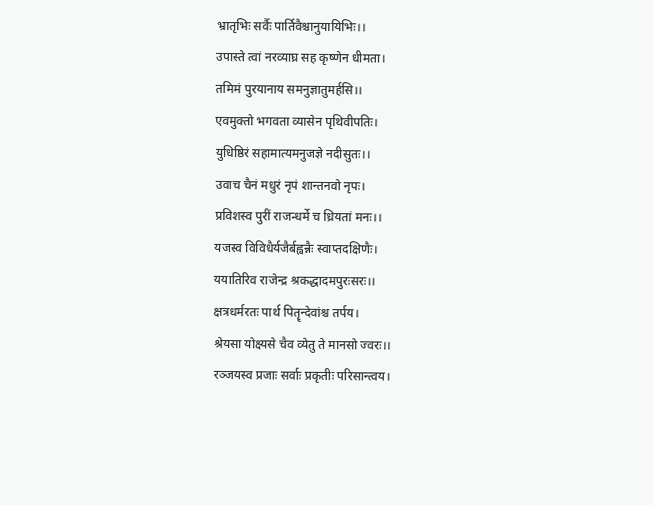भ्रातृभिः सर्वैः पार्तिवैश्चानुयायिभिः।।
उपास्ते त्वां नरव्याघ्र सह कृष्णेन धीमता।
तमिमं पुरयानाय समनुज्ञातुमर्हसि।।
एवमुक्तो भगवता व्यासेन पृथिवीपतिः।
युधिष्ठिरं सहामात्यमनुजज्ञे नदीसुतः।।
उवाच चैनं मधुरं नृपं शान्तनवो नृपः।
प्रविशस्व पुरीं राजन्धर्मे च ध्रियतां मनः।।
यजस्व विविधैर्यजैर्बह्वन्नैः स्वाप्तदक्षिणैः।
ययातिरिव राजेन्द्र श्रकद्धादमपुरःसरः।।
क्षत्रधर्मरतः पार्थ पितॄन्देवांश्च तर्पय।
श्रेयसा योक्ष्यसे चैव व्येतु ते मानसो ज्वरः।।
रञ्जयस्व प्रजाः सर्वाः प्रकृतीः परिसान्त्वय।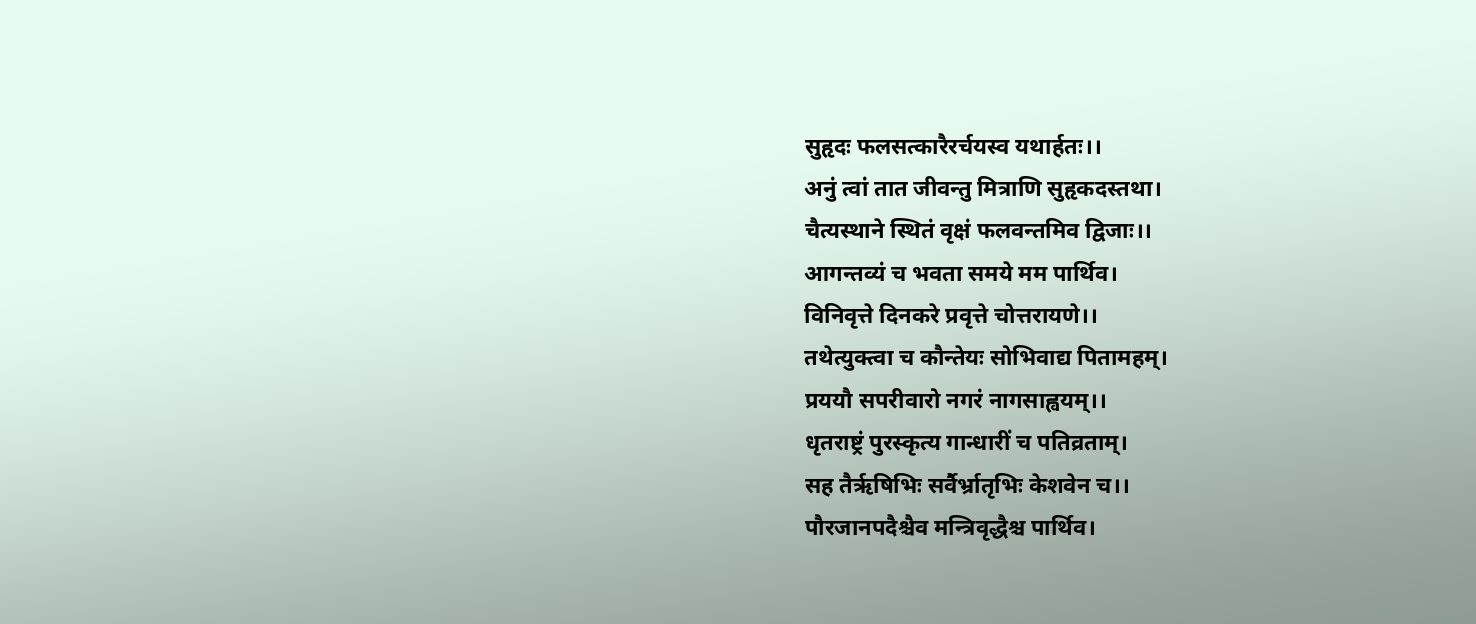सुहृदः फलसत्कारैरर्चयस्व यथार्हतः।।
अनुं त्वां तात जीवन्तु मित्राणि सुहृकदस्तथा।
चैत्यस्थाने स्थितं वृक्षं फलवन्तमिव द्विजाः।।
आगन्तव्यं च भवता समये मम पार्थिव।
विनिवृत्ते दिनकरे प्रवृत्ते चोत्तरायणे।।
तथेत्युक्त्वा च कौन्तेयः सोभिवाद्य पितामहम्।
प्रययौ सपरीवारो नगरं नागसाह्वयम्।।
धृतराष्ट्रं पुरस्कृत्य गान्धारीं च पतिव्रताम्।
सह तैर्ऋषिभिः सर्वैर्भ्रातृभिः केशवेन च।।
पौरजानपदैश्चैव मन्त्रिवृद्धैश्च पार्थिव।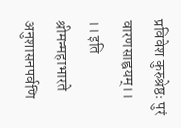प्रविवेश कुरुश्रेष्ठः पुरं वारणसाह्वयम्।।
।। इति श्रीमन्महाभारते अनुशासनपर्वणि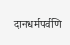दानधर्मपर्वणि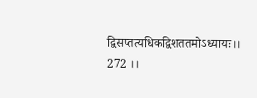द्विसप्तत्यधिकद्विशततमोऽध्यायः।। 272 ।।